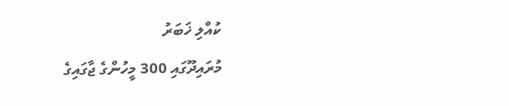ކުއްލި ޚަބަރު
މުރައިދޫގައި 300 މީހުންގެ ޖާގައިގެ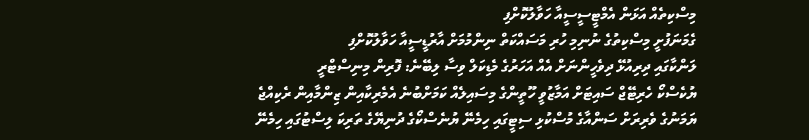މިސްކިތެއް އަޅަން އެމްޓީސީސީއާ ހަވާލުކޮށްފި
ގެމަނަފުށީ މިސްކިތުގެ ނުނިމި ހުރި މަސައްކަތް ނިންމުމަށް އާރުޑީސީއާ ހަވާލުކޮށްފި
ލަންކާގައި ދިރިއުޅޭ ދިވެހީންނަށް އެއް އަހަރުގެ މެޑިކަލް ވިސާ ލިބޭނެ: ފޮރިން މިނިސްޓްރީ
ޔުކެސްކޯ ހެރިޓޭޖް ސައިޓަށް އަމާޒުވީ ހޫތީންގެ މިސައިލެއް ކަމަށްބުނެ އެމެރިކާއިން ޒިންމާއިން ރެކިއްޖެ
ޔަމަނުގެ ވެރިރަށް ސަންއާގެ މުސްކުޅި ސިޓީގައި ހިމެނޭ ޔުނެސްކޯގެ ދުނިޔޭގެ ތަރިކަ ލިސްޓުގައި ހިމެނޭ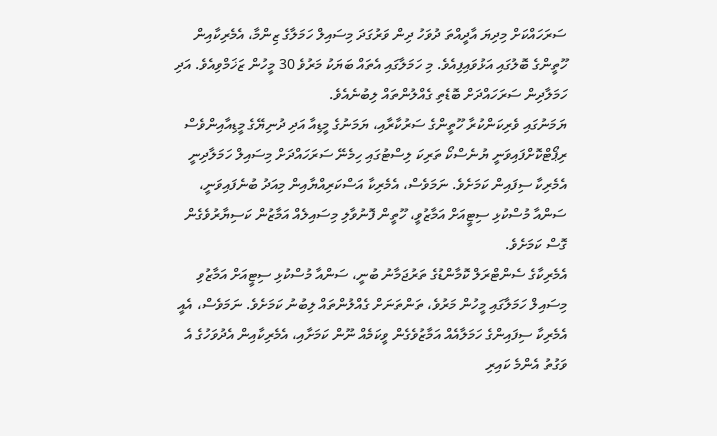ސަރަހައްކަށް މިދިޔަ އާދީއްތަ ދުވަހު ދިން ވަރުގަދަ މިސައިލް ހަމަލާގެ ޒިންމާ، އެމެރިކާއިން ހޫތީންގެ ބޮލުގައި އަޅުވައިފިއެވެ. މި ހަމަލާގައި އެތައް ބަޔަކު މަރުވެ 30 މީހުން ޒަޚަމްވިއެވެ. އަދި ހަމަލާދިން ސަރަހައްދަށް ބޮޑެތި ގެއްލުންތައް ލިބުނެއެވެ.
ޔަމަނުގައި ވެރިކަންކުރާ ހޫތީންގެ ސަރުކާރާއި، ޔަމަނުގެ މީޑިއާ އަދި ދުނިޔޭގެ މީޑިއާއިންވެސް ރިޕޯޓްކޮށްފައިވަނީ ޔުނެސްކޯ ތަރިކަ ލިސްޓުގައި ހިމެނޭ ސަރަހައްދަށް މިސައިލް ހަމަލާދިނީ އެމެރިކާ ސިފައިން ކަމަށެވެ. ނަމަވެސް، އެމެރިކާ އަސްކަރިއްޔާއިން މިއަދު ބުނެފައިވަނީ، ސަންއާ މުސްކުޅި ސިޓީއަށް އަމާޒުވީ، ހޫތީން ފޮނުވާލި މިސައިލެއް އަމާޒުން ކަސިޔާރުވެގެން ގޮސް ކަމަށެވެ.
އެމެރިކާގެ ސެންޓްރަލް ކޮމާންޑުގެ ތަރުޖަމާނު ބުނީ، ސަންއާ މުސްކުޅި ސިޓީއަށް އަމާޒުވި މިސައިލް ހަމަލާގައި މީހުން މަރުވެ، ތަންތަނަށް ގެއްލުންތައް ލިބުނު ކަމަށެވެ. ނަމަވެސް، އެއީ އެމެރިކާ ސިފައިންގެ ހަމަލާއެއް އަމާޒުވެގެން ވީކަމެއް ނޫން ކަމަށާއި، އެމެރިކާއިން އެދުވަހުގެ އެ ވަގުތު އެންމެ ކައިރި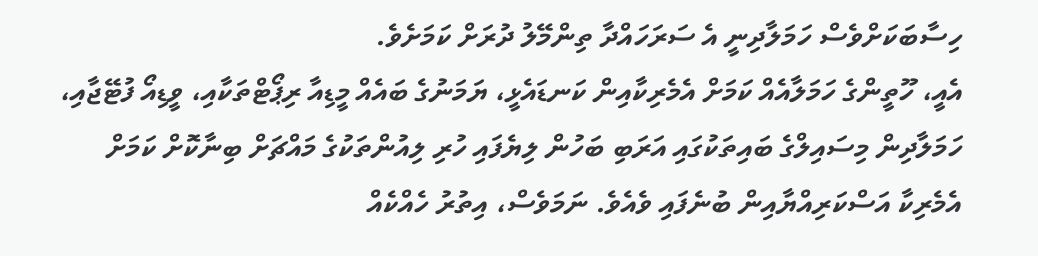ހިސާބަކަށްވެސް ހަމަލާދިނީ އެ ސަރަހައްދާ ތިންމޭލު ދުރަށް ކަމަށެވެ.
އެއީ، ހޫތީންގެ ހަމަލާއެއް ކަމަށް އެމެރިކާއިން ކަނޑައެޅީ، ޔަމަނުގެ ބައެއް މީޑިއާ ރިޕޯޓްތަކާއި، ވީޑިއޯ ފުޓޭޖާއި، ހަމަލާދިން މިސައިލްގެ ބައިތަކުގައި އަރަބި ބަހުން ލިޔެފައި ހުރި ލިއުންތަކުގެ މައްޗަށް ބިނާކޮށް ކަމަށް އެމެރިކާ އަސްކަރިއްޔާއިން ބުނެފައި ވެއެވެ. ނަމަވެސް، އިތުރު ހެއްކެއް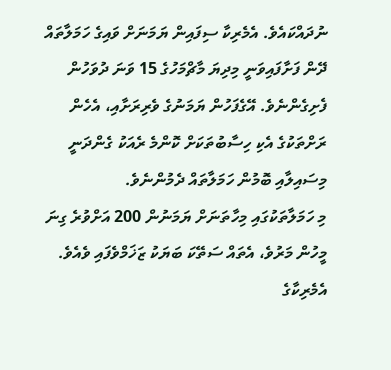ނުދައްކައެވެ. އެމެރިކާ ސިފައިން ޔަމަނަށް ވައިގެ ހަމަލާތައް ދޭން ފަށާފައިވަނީ މިދިޔަ މާޗްމަހުގެ 15 ވަނަ ދުވަހުން ފެށިގެންނެވެ. އޭގެފަހުން ޔަމަނުގެ ވެރިރަށާއި، އެހެން ރަށްތަކުގެ އެކި ހިސާބުތަކަށް ކޮންމެ ރެއަކު ގެންދަނީ މިސައިލާއި ބޮމުން ހަމަލާތައް ދެމުންނެވެ.
މި ހަމަލާތަކުގައި މިހާތަނަށް ޔަމަނުން 200 އަށްވުރެ ގިނަ މީހުން މަރުވެ، އެތައް ސަތޭކަ ބަޔަކު ޒަޚަމްވެފައި ވެއެވެ. އެމެރިކާގެ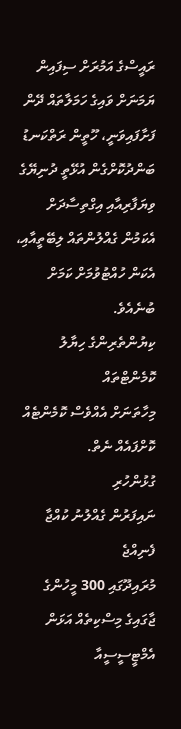ރައީސްގެ އަމުރަށް ސިފައިން ޔަމަނަށް ވައިގެ ހަމަލާތައް ދޭން ފަށާފައިވަނީ، ހޫތީން ރަތްކަނޑު ބަންދުކޮށްގެން އުޅޭތީ ދުނިޔޭގެ ވިޔަފާރިއާއި އިގްތިސާދަށް އެކަމުން ގެއްލުންތައް ލިބޭތީއާއި، އެކަން ހުއްޓުވުމަށް ކަމަށް ބުނެއެވެ.
ކިޔުންތެރިންގެ ހިޔާލު
ކޮމެންޓްތައް
މިހާތަނަށް އެއްވެސް ކޮމެންޓެއް ކޮށްފައެއް ނެތް.
ގުޅުންހުރި
ނައިފަރުން ގެއްލުނު ކުއްޖާ ފެނިއްޖެ
މުރައިދޫގައި 300 މީހުންގެ ޖާގައިގެ މިސްކިތެއް އަޅަން އެމްޓީސީސީއާ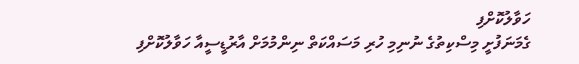ހަވާލުކޮށްފި
ގެމަނަފުށީ މިސްކިތުގެ ނުނިމި ހުރި މަސައްކަތް ނިންމުމަށް އާރުޑީސީއާ ހަވާލުކޮށްފި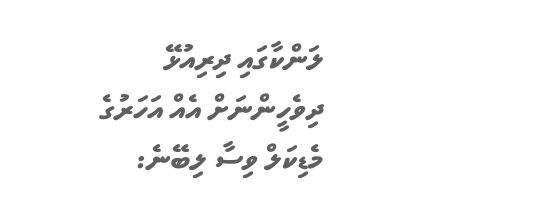ލަންކާގައި ދިރިއުޅޭ ދިވެހީންނަށް އެއް އަހަރުގެ މެޑިކަލް ވިސާ ލިބޭނެ: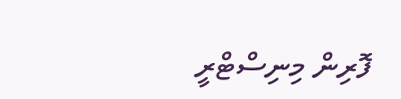ފޮރިން މިނިސްޓްރީ